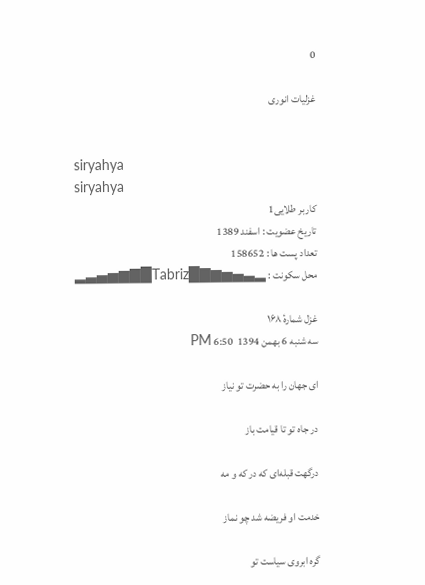0

غزلیات انوری


siryahya
siryahya
کاربر طلایی1
تاریخ عضویت : اسفند 1389
تعداد پست ها : 158652
محل سکونت : ▂▃▄▅▆▇█Tabriz█▇▆▅▄▃▂

غزل شمارهٔ ۱۶۸
سه شنبه 6 بهمن 1394  6:50 PM

ای جهان را به حضرت تو نیاز

در جاه تو تا قیامت باز

درگهت قبله‌ای که در که و مه

خدمت او فریضه شد چو نماز

گره ابروی سیاست تو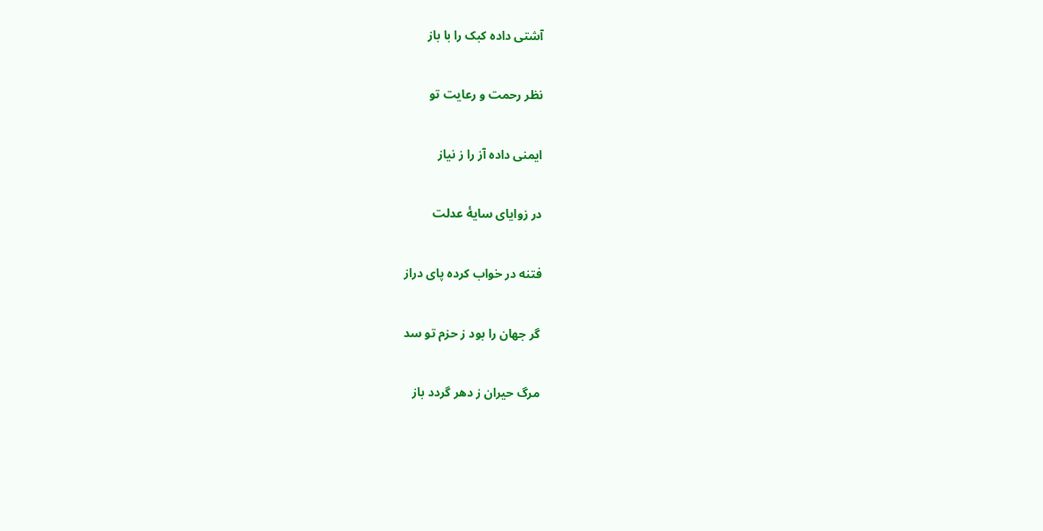آشتی داده کبک را با باز

نظر رحمت و رعایت تو

ایمنی داده آز را ز نیاز

در زوایای سایهٔ عدلت

فتنه در خواب کرده پای دراز

گر جهان را بود ز حزم تو سد

مرگ حیران ز دهر گردد باز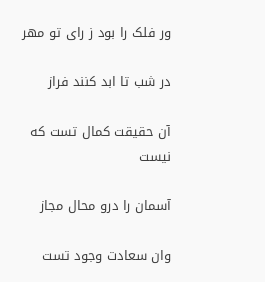ور فلک را بود ز رای تو مهر

در شب تا ابد کنند فراز

آن حقیقت کمال تست که نیست

آسمان را درو محال مجاز

وان سعادت وجود تست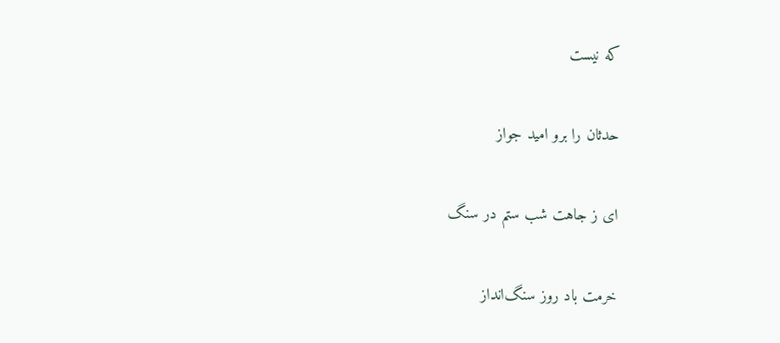که نیست

حدثان را برو امید جواز

ای ز جاهت شب ستم در سنگ

خرمت باد روز سنگ‌انداز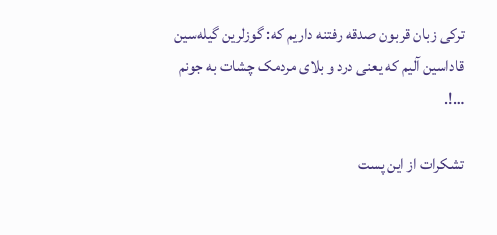ترکی زبان قربون صدقه رفتنه داریم که: گوزلرین گیله‌سین قاداسین آلیم که یعنی درد و بلای مردمک چشات به جونم …!.

تشکرات از این پست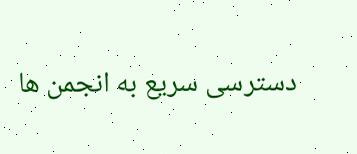دسترسی سریع به انجمن ها